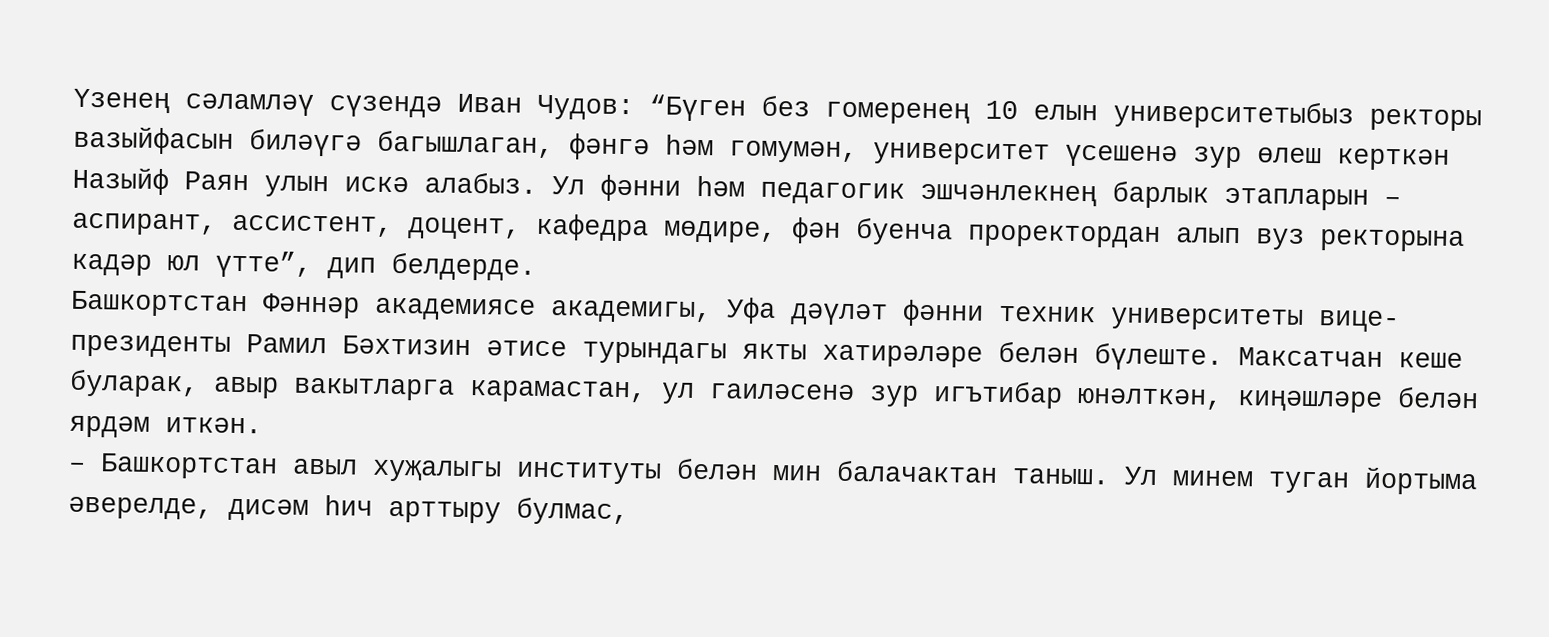Үзенең сәламләү сүзендә Иван Чудов: “Бүген без гомеренең 10 елын университетыбыз ректоры вазыйфасын биләүгә багышлаган, фәнгә һәм гомумән, университет үсешенә зур өлеш керткән Назыйф Раян улын искә алабыз. Ул фәнни һәм педагогик эшчәнлекнең барлык этапларын – аспирант, ассистент, доцент, кафедра мөдире, фән буенча проректордан алып вуз ректорына кадәр юл үтте”, дип белдерде.
Башкортстан Фәннәр академиясе академигы, Уфа дәүләт фәнни техник университеты вице-президенты Рамил Бәхтизин әтисе турындагы якты хатирәләре белән бүлеште. Максатчан кеше буларак, авыр вакытларга карамастан, ул гаиләсенә зур игътибар юнәлткән, киңәшләре белән ярдәм иткән.
– Башкортстан авыл хуҗалыгы институты белән мин балачактан таныш. Ул минем туган йортыма әверелде, дисәм һич арттыру булмас,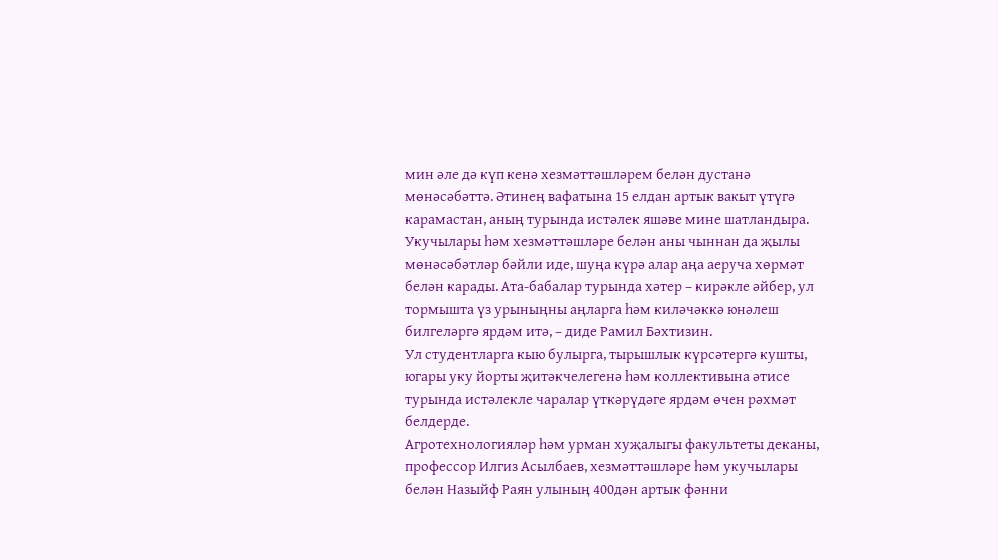мин әле дә күп кенә хезмәттәшләрем белән дустанә мөнәсәбәттә. Әтинең вафатына 15 елдан артык вакыт үтүгә карамастан, аның турында истәлек яшәве мине шатландыра. Укучылары һәм хезмәттәшләре белән аны чыннан да җылы мөнәсәбәтләр бәйли иде, шуңа күрә алар аңа аеруча хөрмәт белән карады. Ата-бабалар турында хәтер – кирәкле әйбер, ул тормышта үз урыныңны аңларга һәм киләчәккә юнәлеш билгеләргә ярдәм итә, – диде Рамил Бәхтизин.
Ул студентларга кыю булырга, тырышлык күрсәтергә кушты, югары уку йорты җитәкчелегенә һәм коллективына әтисе турында истәлекле чаралар үткәрүдәге ярдәм өчен рәхмәт белдерде.
Агротехнологияләр һәм урман хуҗалыгы факультеты деканы, профессор Илгиз Асылбаев, хезмәттәшләре һәм укучылары белән Назыйф Раян улының 400дән артык фәнни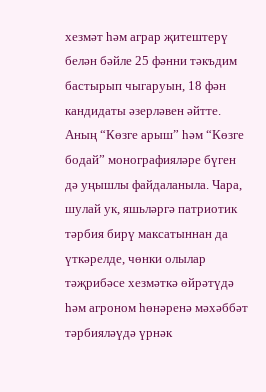хезмәт һәм аграр җитештерү белән бәйле 25 фәнни тәкъдим бастырып чыгаруын, 18 фән кандидаты әзерләвен әйтте. Аның “Көзге арыш” һәм “Көзге бодай” монографияләре бүген дә уңышлы файдаланыла. Чара, шулай ук, яшьләргә патриотик тәрбия бирү максатыннан да үткәрелде, чөнки олылар тәҗрибәсе хезмәткә өйрәтүдә һәм агроном һөнәренә мәхәббәт тәрбияләүдә үрнәк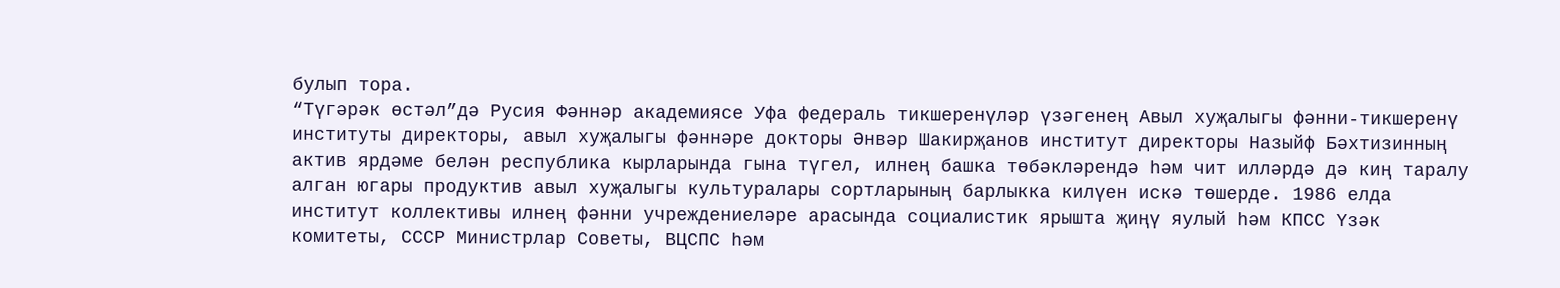булып тора.
“Түгәрәк өстәл”дә Русия Фәннәр академиясе Уфа федераль тикшеренүләр үзәгенең Авыл хуҗалыгы фәнни-тикшеренү институты директоры, авыл хуҗалыгы фәннәре докторы Әнвәр Шакирҗанов институт директоры Назыйф Бәхтизинның актив ярдәме белән республика кырларында гына түгел, илнең башка төбәкләрендә һәм чит илләрдә дә киң таралу алган югары продуктив авыл хуҗалыгы культуралары сортларының барлыкка килүен искә төшерде. 1986 елда институт коллективы илнең фәнни учреждениеләре арасында социалистик ярышта җиңү яулый һәм КПСС Үзәк комитеты, СССР Министрлар Советы, ВЦСПС һәм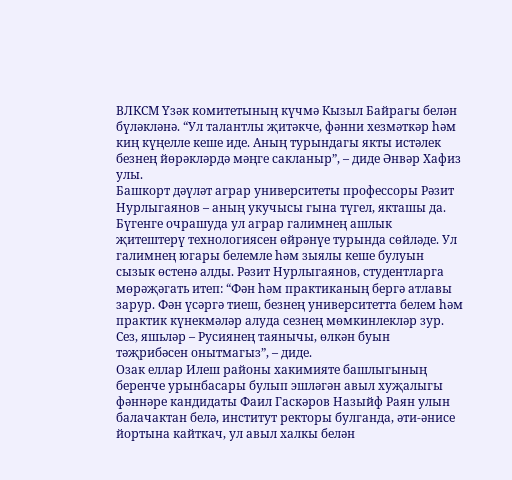ВЛКСМ Үзәк комитетының күчмә Кызыл Байрагы белән бүләкләнә. “Ул талантлы җитәкче, фәнни хезмәткәр һәм киң күңелле кеше иде. Аның турындагы якты истәлек безнең йөрәкләрдә мәңге сакланыр”, – диде Әнвәр Хафиз улы.
Башкорт дәүләт аграр университеты профессоры Рәзит Нурлыгаянов – аның укучысы гына түгел, якташы да. Бүгенге очрашуда ул аграр галимнең ашлык җитештерү технологиясен өйрәнүе турында сөйләде. Ул галимнең югары белемле һәм зыялы кеше булуын сызык өстенә алды. Рәзит Нурлыгаянов, студентларга мөрәҗәгать итеп: “Фән һәм практиканың бергә атлавы зарур. Фән үсәргә тиеш, безнең университетта белем һәм практик күнекмәләр алуда сезнең мөмкинлекләр зур. Сез, яшьләр – Русиянең таянычы, өлкән буын тәҗрибәсен онытмагыз”, – диде.
Озак еллар Илеш районы хакимияте башлыгының беренче урынбасары булып эшләгән авыл хуҗалыгы фәннәре кандидаты Фаил Гаскәров Назыйф Раян улын балачактан белә, институт ректоры булганда, әти-әнисе йортына кайткач, ул авыл халкы белән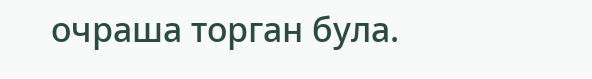очраша торган була.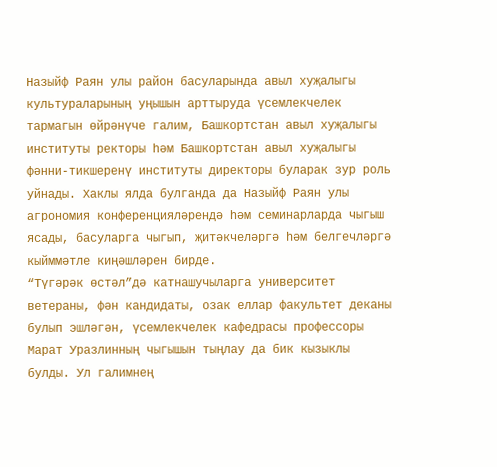Назыйф Раян улы район басуларында авыл хуҗалыгы культураларының уңышын арттыруда үсемлекчелек тармагын өйрәнүче галим, Башкортстан авыл хуҗалыгы институты ректоры һәм Башкортстан авыл хуҗалыгы фәнни-тикшеренү институты директоры буларак зур роль уйнады. Хаклы ялда булганда да Назыйф Раян улы агрономия конференцияләрендә һәм семинарларда чыгыш ясады, басуларга чыгып, җитәкчеләргә һәм белгечләргә кыйммәтле киңәшләрен бирде.
“Түгәрәк өстәл”дә катнашучыларга университет ветераны, фән кандидаты, озак еллар факультет деканы булып эшләгән, үсемлекчелек кафедрасы профессоры Марат Уразлинның чыгышын тыңлау да бик кызыклы булды. Ул галимнең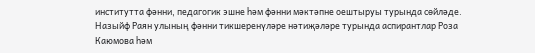институтта фәнни, педагогик эшне һәм фәнни мәктәпне оештыруы турында сөйләде.
Назыйф Раян улының фәнни тикшеренүләре нәтиҗәләре турында аспирантлар Роза Каюмова һәм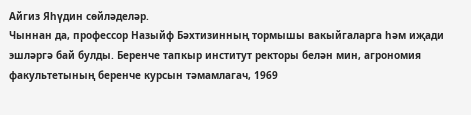Айгиз Яһүдин сөйләделәр.
Чыннан да, профессор Назыйф Бәхтизинның тормышы вакыйгаларга һәм иҗади эшләргә бай булды. Беренче тапкыр институт ректоры белән мин, агрономия факультетының беренче курсын тәмамлагач, 1969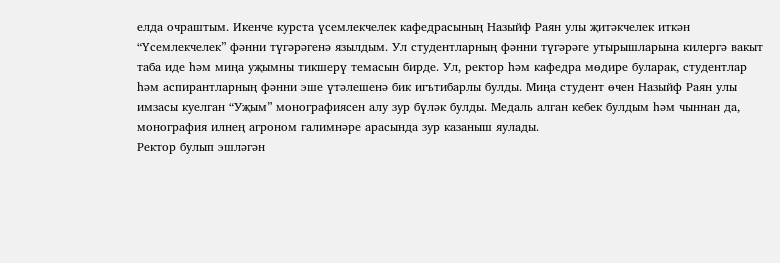елда очраштым. Икенче курста үсемлекчелек кафедрасының Назыйф Раян улы җитәкчелек иткән “Үсемлекчелек” фәнни түгәрәгенә язылдым. Ул студентларның фәнни түгәрәге утырышларына килергә вакыт таба иде һәм миңа уҗымны тикшерү темасын бирде. Ул, ректор һәм кафедра мөдире буларак, студентлар һәм аспирантларның фәнни эше үтәлешенә бик игътибарлы булды. Миңа студент өчен Назыйф Раян улы имзасы куелган “Уҗым” монографиясен алу зур бүләк булды. Медаль алган кебек булдым һәм чыннан да, монография илнең агроном галимнәре арасында зур казаныш яулады.
Ректор булып эшләгән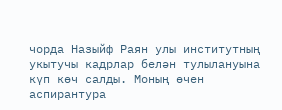чорда Назыйф Раян улы институтның укытучы кадрлар белән тулылануына күп көч салды. Моның өчен аспирантура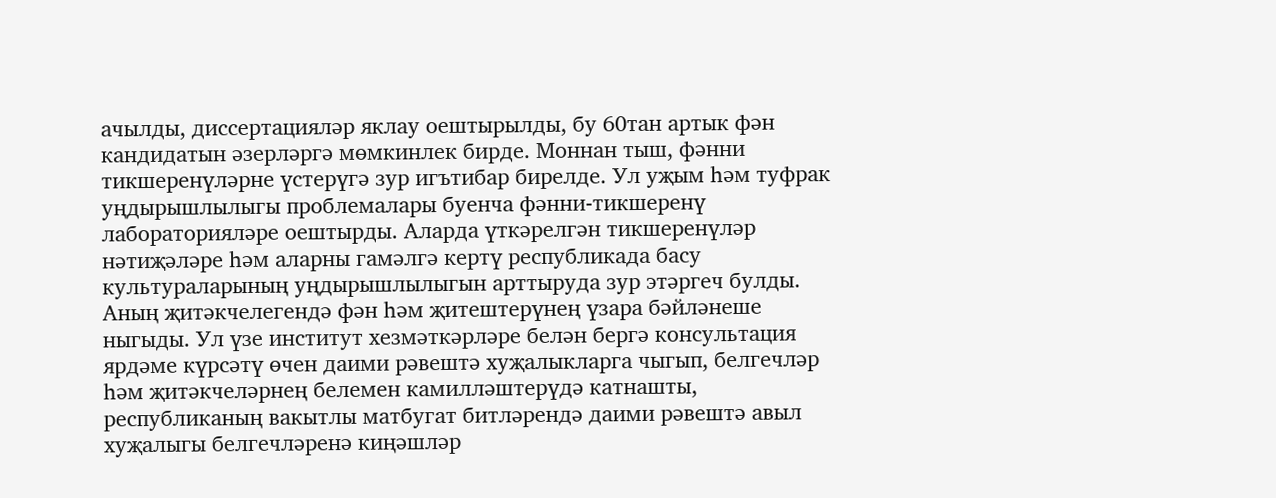ачылды, диссертацияләр яклау оештырылды, бу 60тан артык фән кандидатын әзерләргә мөмкинлек бирде. Моннан тыш, фәнни тикшеренүләрне үстерүгә зур игътибар бирелде. Ул уҗым һәм туфрак уңдырышлылыгы проблемалары буенча фәнни-тикшеренү лабораторияләре оештырды. Аларда үткәрелгән тикшеренүләр нәтиҗәләре һәм аларны гамәлгә кертү республикада басу культураларының уңдырышлылыгын арттыруда зур этәргеч булды. Аның җитәкчелегендә фән һәм җитештерүнең үзара бәйләнеше ныгыды. Ул үзе институт хезмәткәрләре белән бергә консультация ярдәме күрсәтү өчен даими рәвештә хуҗалыкларга чыгып, белгечләр һәм җитәкчеләрнең белемен камилләштерүдә катнашты, республиканың вакытлы матбугат битләрендә даими рәвештә авыл хуҗалыгы белгечләренә киңәшләр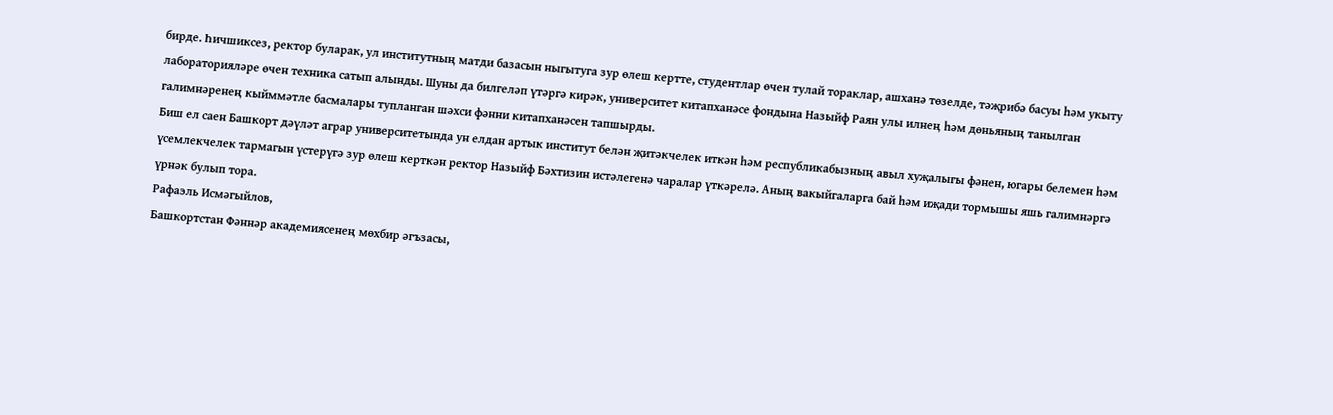бирде. Һичшиксез, ректор буларак, ул институтның матди базасын ныгытуга зур өлеш кертте, студентлар өчен тулай тораклар, ашханә төзелде, тәҗрибә басуы һәм укыту лабораторияләре өчен техника сатып алынды. Шуны да билгеләп үтәргә кирәк, университет китапханәсе фондына Назыйф Раян улы илнең һәм дөньяның танылган галимнәренең кыйммәтле басмалары тупланган шәхси фәнни китапханәсен тапшырды.
Биш ел саен Башкорт дәүләт аграр университетында ун елдан артык институт белән җитәкчелек иткән һәм республикабызның авыл хуҗалыгы фәнен, югары белемен һәм үсемлекчелек тармагын үстерүгә зур өлеш керткән ректор Назыйф Бәхтизин истәлегенә чаралар үткәрелә. Аның вакыйгаларга бай һәм иҗади тормышы яшь галимнәргә үрнәк булып тора.
Рафаэль Исмәгыйлов,
Башкортстан Фәннәр академиясенең мөхбир әгъзасы,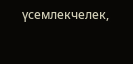үсемлекчелек,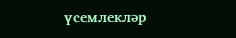үсемлекләр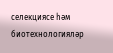селекциясе һәм биотехнологияләр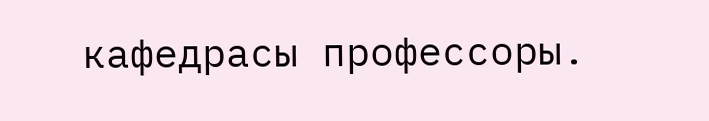кафедрасы профессоры.